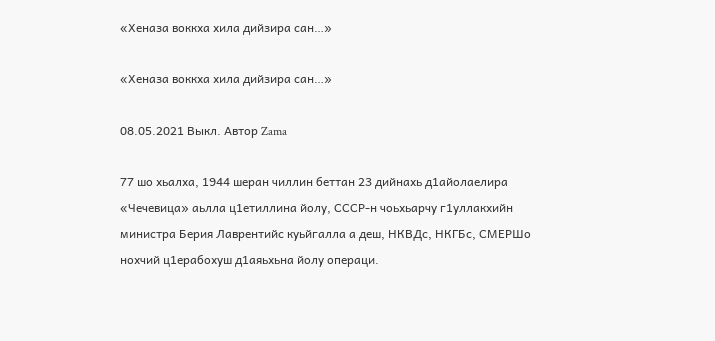«Хеназа воккха хила дийзира сан…»

«Хеназа воккха хила дийзира сан…»

08.05.2021 Выкл. Автор Zama

77 шо хьалха, 1944 шеран чиллин беттан 23 дийнахь д1айолаелира «Чечевица» аьлла ц1етиллина йолу, СССР-н чоьхьарчу г1уллакхийн министра Берия Лаврентийс куьйгалла а деш, НКВДс, НКГБс, СМЕРШо нохчий ц1ерабохуш д1аяьхьна йолу операци.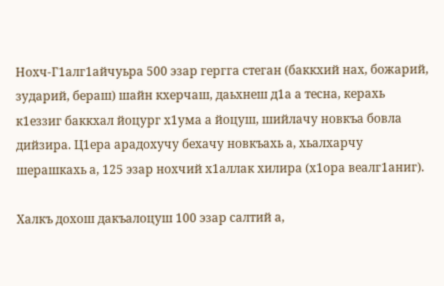Нохч-Г1алг1айчуьра 500 эзар гергга стеган (баккхий нах, божарий, зударий, бераш) шайн кхерчаш, даьхнеш д1а а тесна, керахь к1еззиг баккхал йоцург х1ума а йоцуш, шийлачу новкъа бовла дийзира. Ц1ера арадохучу бехачу новкъахь а, хьалхарчу шерашкахь а, 125 эзар нохчий х1аллак хилира (х1ора веалг1аниг).

Халкъ дохош дакъалоцуш 100 эзар салтий а,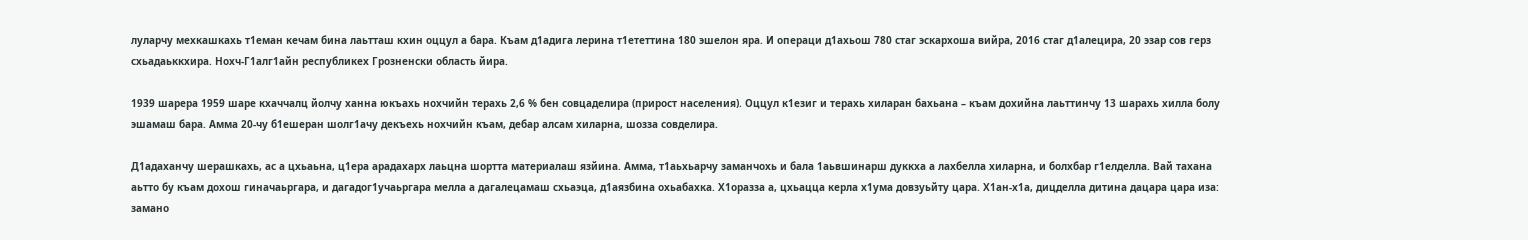луларчу мехкашкахь т1еман кечам бина лаьтташ кхин оццул а бара. Къам д1адига лерина т1ететтина 180 эшелон яра. И операци д1ахьош 780 стаг эскархоша вийра, 2016 стаг д1алецира, 20 эзар сов герз схьадаьккхира. Нохч-Г1алг1айн республикех Грозненски область йира.

1939 шарера 1959 шаре кхаччалц йолчу ханна юкъахь нохчийн терахь 2,6 % бен совцаделира (прирост населения). Оццул к1езиг и терахь хиларан бахьана – къам дохийна лаьттинчу 13 шарахь хилла болу эшамаш бара. Амма 20-чу б1ешеран шолг1ачу декъехь нохчийн къам, дебар алсам хиларна, шозза совделира.

Д1адаханчу шерашкахь, ас а цхьаьна, ц1ера арадахарх лаьцна шортта материалаш язйина. Амма, т1аьхьарчу заманчохь и бала 1аьвшинарш дуккха а лахбелла хиларна, и болхбар г1елделла. Вай тахана аьтто бу къам дохош гиначаьргара, и дагадог1учаьргара мелла а дагалецамаш схьаэца, д1аязбина охьабахка. Х1оразза а, цхьацца керла х1ума довзуьйту цара. Х1ан-х1а, дицделла дитина дацара цара иза: замано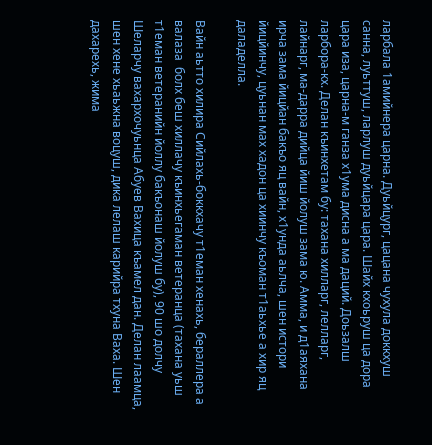ларбала 1амийнера царна. Дуьйцург, цацана чухула доккхуш санна, луьттуш, ларлуш дуьйцара цара. Шайх кхоьруш ца дора цара иза, царна-м ганза х1ума дисна а ма даций. Доьзалш ларбора-кх. Делан къинхетам бу: тахана хилларг, лелларг, лайнарг, ма-дарра дийца йиш йолуш зама ю. Амма, и д1аяхана ирча зама йицйан бакъо яц вайн, х1унда аьлча, шен истори йицйинчу, цуьнан мах хадон ца хиинчу къоман т1аьхье а хир яц даладелла.

Вайн аьтто хилира Сийлахь-боккхачу т1еман хенахь, бераллера а валаза  болх беш хиллачу къинхьегаман ветеранца (тахана уьш т1еман ветеранийн йоллу бакъонаш йолуш бу), 90 шо долчу Шеларчу вахархочуьнца Абуев Вахица къамел дан. Делан лаамца, шен хене хьаьжна воцуш, дика лелаш карийра тхуна Ваха. Шен дахарехь, жима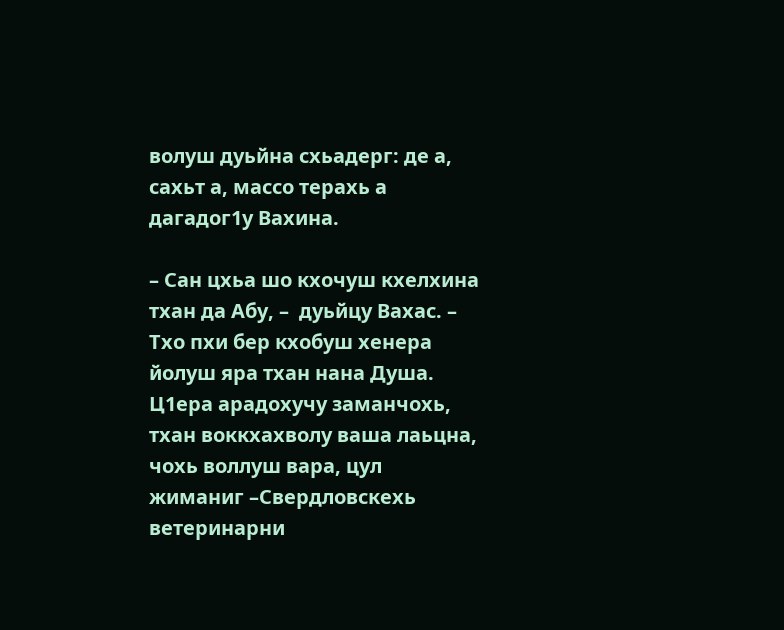волуш дуьйна схьадерг: де а, сахьт а, массо терахь а дагадог1у Вахина.

– Сан цхьа шо кхочуш кхелхина тхан да Абу, –  дуьйцу Вахас. –  Тхо пхи бер кхобуш хенера йолуш яра тхан нана Душа. Ц1ера арадохучу заманчохь, тхан воккхахволу ваша лаьцна, чохь воллуш вара, цул жиманиг –Свердловскехь ветеринарни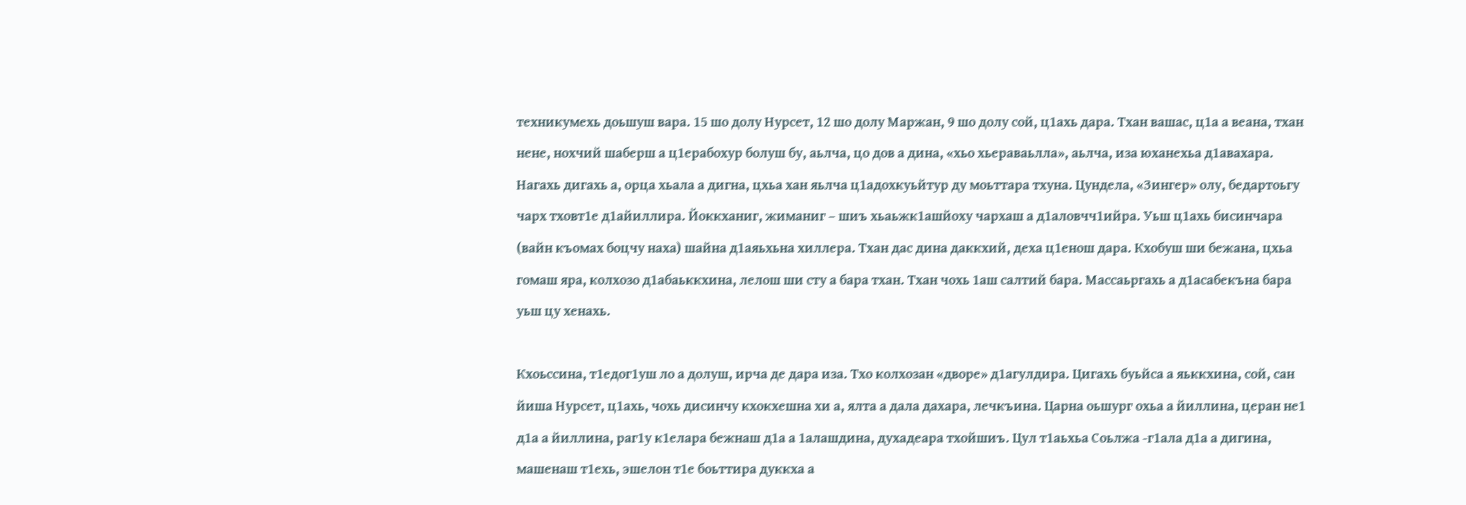техникумехь доьшуш вара. 15 шо долу Нурсет, 12 шо долу Маржан, 9 шо долу сой, ц1ахь дара. Тхан вашас, ц1а а веана, тхан нене, нохчий шаберш а ц1ерабохур болуш бу, аьлча, цо дов а дина, «хьо хьераваьлла», аьлча, иза юханехьа д1авахара. Нагахь дигахь а, орца хьала а дигна, цхьа хан яьлча ц1адохкуьйтур ду моьттара тхуна. Цундела, «Зингер» олу, бедартоьгу чарх тховт1е д1айиллира. Йоккханиг, жиманиг – шиъ хьаьжк1ашйоху чархаш а д1аловчч1ийра. Уьш ц1ахь бисинчара (вайн къомах боцчу наха) шайна д1аяьхьна хиллера. Тхан дас дина даккхий, деха ц1енош дара. Кхобуш ши бежана, цхьа гомаш яра, колхозо д1абаьккхина, лелош ши сту а бара тхан. Тхан чохь 1аш салтий бара. Массаьргахь а д1асабекъна бара уьш цу хенахь.

Кхоьссина, т1едог1уш ло а долуш, ирча де дара иза. Тхо колхозан «дворе» д1агулдира. Цигахь буьйса а яьккхина, сой, сан йиша Нурсет, ц1ахь, чохь дисинчу кхокхешна хи а, ялта а дала дахара, лечкъина. Царна оьшург охьа а йиллина, церан не1 д1а а йиллина, раг1у к1елара бежнаш д1а а 1алашдина, духадеара тхойшиъ. Цул т1аьхьа Соьлжа -г1ала д1а а дигина, машенаш т1ехь, эшелон т1е боьттира дуккха а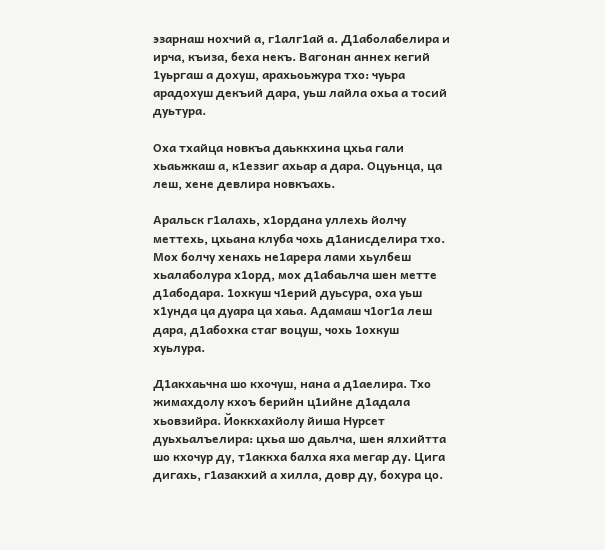эзарнаш нохчий а, г1алг1ай а. Д1аболабелира и ирча, къиза, беха некъ. Вагонан аннех кегий 1уьргаш а дохуш, арахьоьжура тхо: чуьра арадохуш декъий дара, уьш лайла охьа а тосий дуьтура.

Оха тхайца новкъа даьккхина цхьа гали хьаьжкаш а, к1еззиг ахьар а дара. Оцуьнца, ца леш, хене девлира новкъахь.

Аральск г1алахь, х1ордана уллехь йолчу меттехь, цхьана клуба чохь д1анисделира тхо. Мох болчу хенахь не1арера лами хьулбеш хьалаболура х1орд, мох д1абаьлча шен метте д1абодара. 1охкуш ч1ерий дуьсура, оха уьш х1унда ца дуара ца хаьа. Адамаш ч1ог1а леш дара, д1абохка стаг воцуш, чохь 1охкуш хуьлура.

Д1акхаьчна шо кхочуш, нана а д1аелира. Тхо жимахдолу кхоъ берийн ц1ийне д1адала хьовзийра. Йоккхахйолу йиша Нурсет дуьхьалъелира: цхьа шо даьлча, шен ялхийтта шо кхочур ду, т1аккха балха яха мегар ду. Цига дигахь, г1азакхий а хилла, довр ду, бохура цо.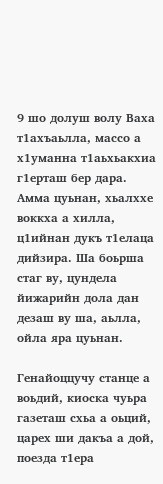9 шо долуш волу Ваха т1ахъаьлла, массо а х1уманна т1аьхьакхиа г1ерташ бер дара. Амма цуьнан, хьалххе воккха а хилла, ц1ийнан дукъ т1елаца дийзира. Ша боьрша стаг ву, цундела йижарийн дола дан дезаш ву ша, аьлла, ойла яра цуьнан.

Генайоццучу станце а воьдий, киоска чуьра газеташ схьа а оьций, царех ши дакъа а дой, поезда т1ера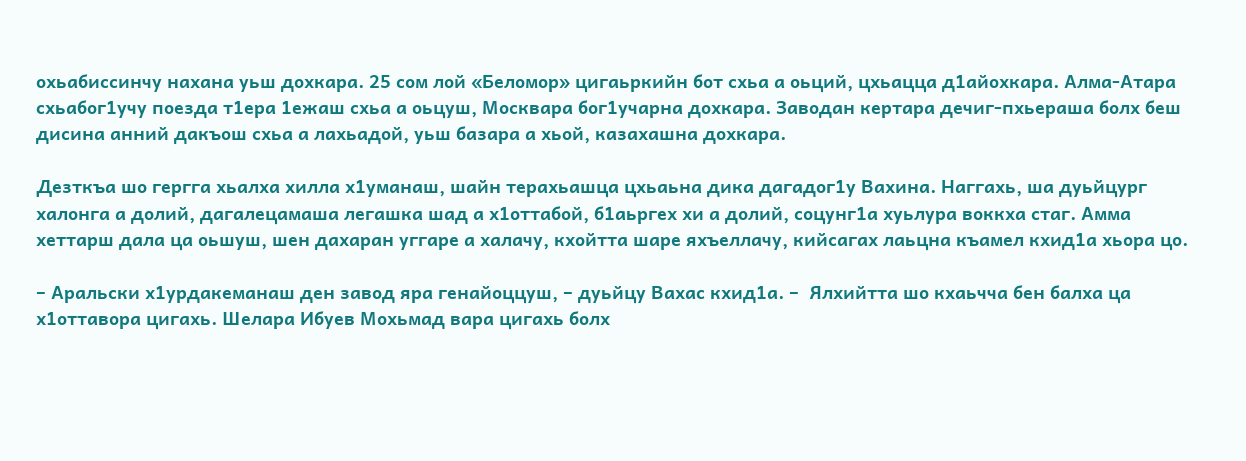охьабиссинчу нахана уьш дохкара. 25 сом лой «Беломор» цигаьркийн бот схьа а оьций, цхьацца д1айохкара. Алма-Атара схьабог1учу поезда т1ера 1ежаш схьа а оьцуш, Москвара бог1учарна дохкара. Заводан кертара дечиг-пхьераша болх беш дисина анний дакъош схьа а лахьадой, уьш базара а хьой, казахашна дохкара.

Дезткъа шо гергга хьалха хилла х1уманаш, шайн терахьашца цхьаьна дика дагадог1у Вахина. Наггахь, ша дуьйцург халонга а долий, дагалецамаша легашка шад а х1оттабой, б1аьргех хи а долий, соцунг1а хуьлура воккха стаг. Амма хеттарш дала ца оьшуш, шен дахаран уггаре а халачу, кхойтта шаре яхъеллачу, кийсагах лаьцна къамел кхид1а хьора цо.

– Аральски х1урдакеманаш ден завод яра генайоццуш, – дуьйцу Вахас кхид1а. –  Ялхийтта шо кхаьчча бен балха ца х1оттавора цигахь. Шелара Ибуев Мохьмад вара цигахь болх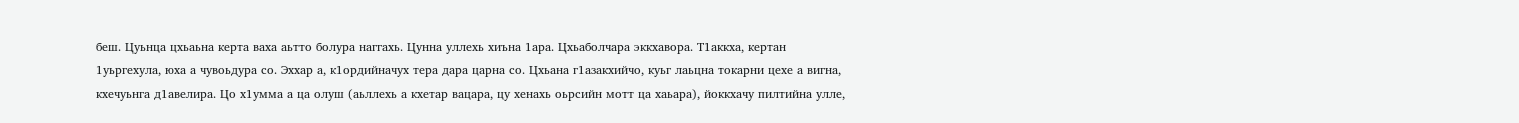беш. Цуьнца цхьаьна керта ваха аьтто болура наггахь. Цунна уллехь хиъна 1ара. Цхьаболчара эккхавора. Т1аккха, кертан 1уьргехула, юха а чувоьдура со. Эххар а, к1ордийначух тера дара царна со. Цхьана г1азакхийчо, куьг лаьцна токарни цехе а вигна, кхечуьнга д1авелира. Цо х1умма а ца олуш (аьллехь а кхетар вацара, цу хенахь оьрсийн мотт ца хаьара), йоккхачу пилтийна улле,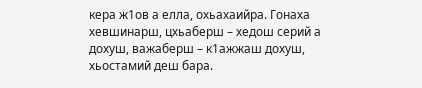кера ж1ов а елла, охьахаийра. Гонаха хевшинарш, цхьаберш – хедош серий а дохуш, важаберш – к1ажжаш дохуш, хьостамий деш бара.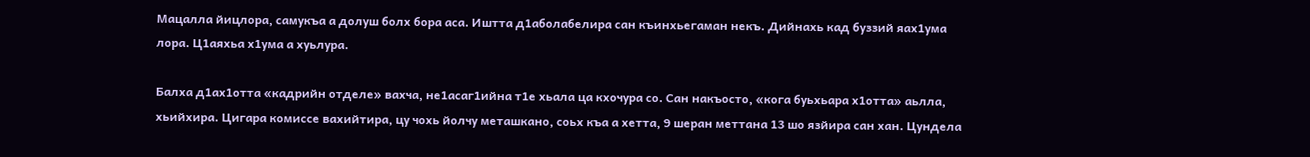Мацалла йицлора, самукъа а долуш болх бора аса. Иштта д1аболабелира сан къинхьегаман некъ. Дийнахь кад буззий яах1ума лора. Ц1аяхьа х1ума а хуьлура.

Балха д1ах1отта «кадрийн отделе» вахча, не1асаг1ийна т1е хьала ца кхочура со. Сан накъосто, «кога буьхьара х1отта» аьлла, хьийхира. Цигара комиссе вахийтира, цу чохь йолчу меташкано, соьх къа а хетта, 9 шеран меттана 13 шо язйира сан хан. Цундела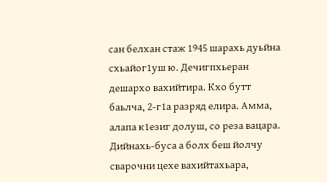сан белхан стаж 1945 шарахь дуьйна схьайог1уш ю. Дечигпхьеран дешархо вахийтира. Кхо бутт баьлча, 2-г1а разряд елира. Амма, алапа к1езиг долуш, со реза вацара. Дийнахь-буса а болх беш йолчу сварочни цехе вахийтахьара,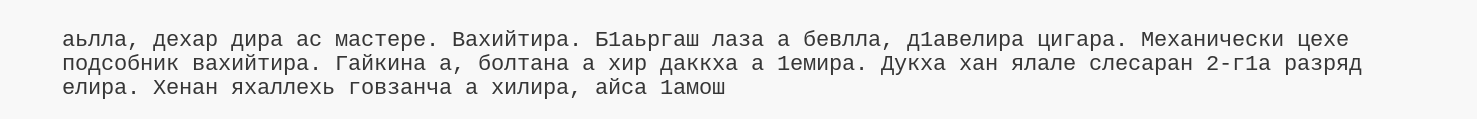аьлла, дехар дира ас мастере. Вахийтира. Б1аьргаш лаза а бевлла, д1авелира цигара. Механически цехе подсобник вахийтира. Гайкина а, болтана а хир даккха а 1емира. Дукха хан ялале слесаран 2-г1а разряд елира. Хенан яхаллехь говзанча а хилира, айса 1амош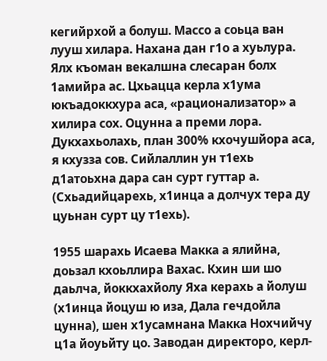кегийрхой а болуш. Массо а соьца ван лууш хилара. Нахана дан г1о а хуьлура. Ялх къоман векалшна слесаран болх 1амийра ас. Цхьацца керла х1ума юкъадоккхура аса, «рационализатор» а хилира сох. Оцунна а преми лора. Дукхахьолахь, план 300% кхочушйора аса, я кхузза сов. Сийлаллин ун т1ехь д1атоьхна дара сан сурт гуттар а. (Схьадийцарехь, х1инца а долчух тера ду цуьнан сурт цу т1ехь).

1955 шарахь Исаева Макка а ялийна, доьзал кхоьллира Вахас. Кхин ши шо даьлча, йоккхахйолу Яха керахь а йолуш (х1инца йоцуш ю иза, Дала гечдойла цунна), шен х1усамнана Макка Нохчийчу ц1а йоуьйту цо. Заводан директоро, керл-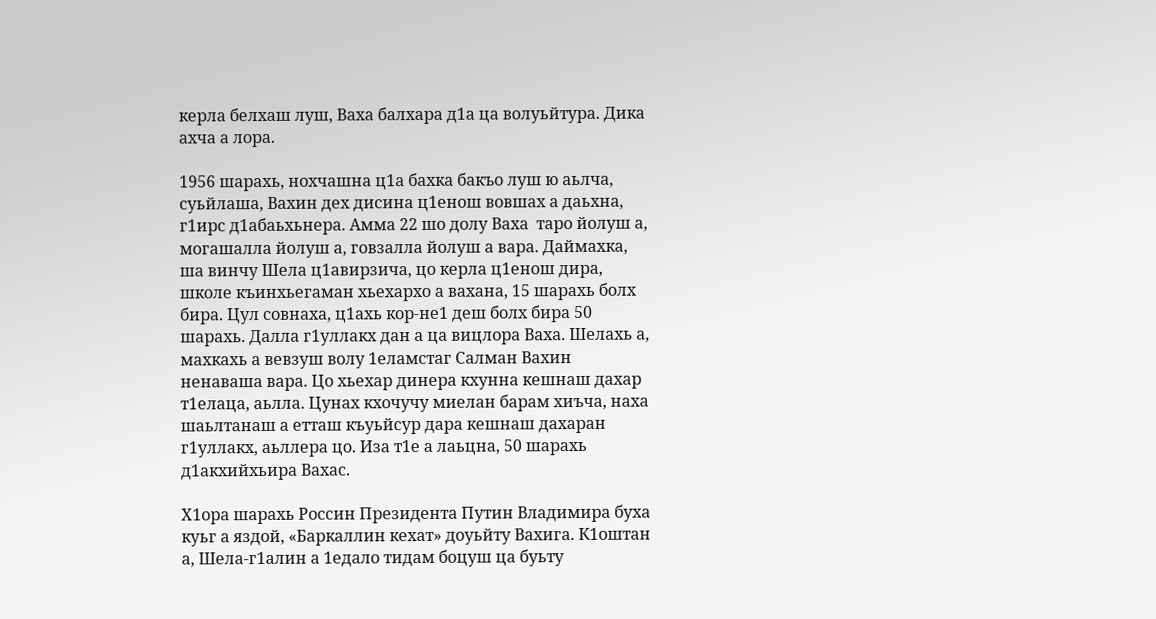керла белхаш луш, Ваха балхара д1а ца волуьйтура. Дика ахча а лора.

1956 шарахь, нохчашна ц1а бахка бакъо луш ю аьлча, суьйлаша, Вахин дех дисина ц1енош вовшах а даьхна, г1ирс д1абаьхьнера. Амма 22 шо долу Ваха  таро йолуш а, могашалла йолуш а, говзалла йолуш а вара. Даймахка, ша винчу Шела ц1авирзича, цо керла ц1енош дира, школе къинхьегаман хьехархо а вахана, 15 шарахь болх бира. Цул совнаха, ц1ахь кор-не1 деш болх бира 50 шарахь. Далла г1уллакх дан а ца вицлора Ваха. Шелахь а, махкахь а вевзуш волу 1еламстаг Салман Вахин ненаваша вара. Цо хьехар динера кхунна кешнаш дахар т1елаца, аьлла. Цунах кхочучу миелан барам хиъча, наха шаьлтанаш а етташ къуьйсур дара кешнаш дахаран г1уллакх, аьллера цо. Иза т1е а лаьцна, 50 шарахь д1акхийхьира Вахас.

Х1ора шарахь Россин Президента Путин Владимира буха куьг а яздой, «Баркаллин кехат» доуьйту Вахига. К1оштан а, Шела-г1алин а 1едало тидам боцуш ца буьту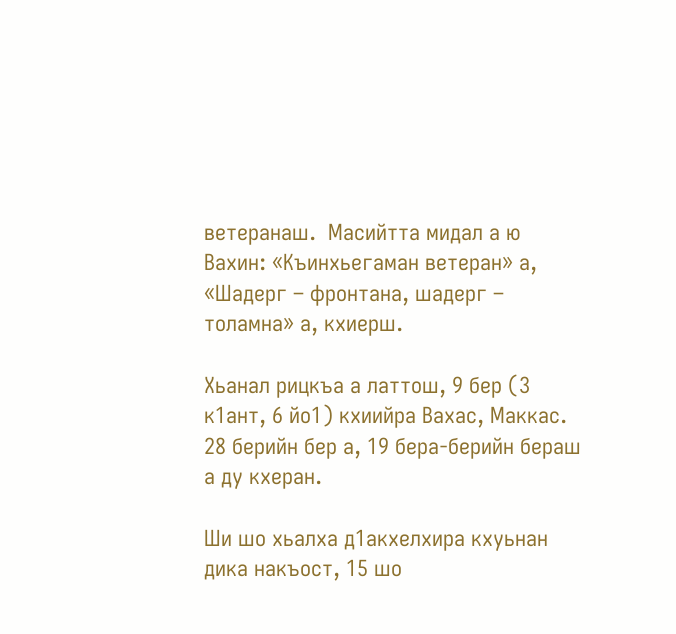ветеранаш.  Масийтта мидал а ю Вахин: «Къинхьегаман ветеран» а, «Шадерг – фронтана, шадерг – толамна» а, кхиерш.

Хьанал рицкъа а латтош, 9 бер (3 к1ант, 6 йо1) кхиийра Вахас, Маккас. 28 берийн бер а, 19 бера-берийн бераш а ду кхеран.

Ши шо хьалха д1акхелхира кхуьнан дика накъост, 15 шо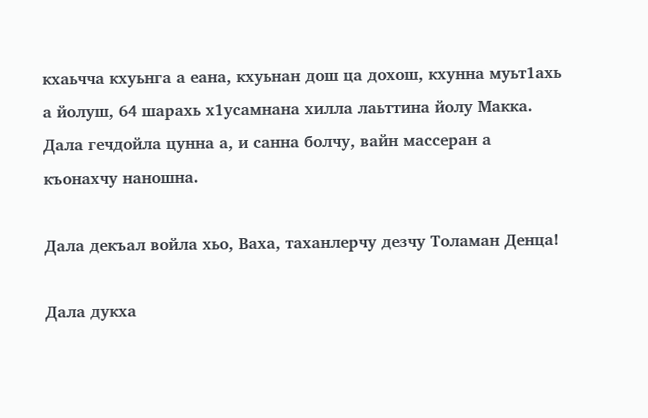кхаьчча кхуьнга а еана, кхуьнан дош ца дохош, кхунна муьт1ахь а йолуш, 64 шарахь х1усамнана хилла лаьттина йолу Макка. Дала гечдойла цунна а, и санна болчу, вайн массеран а къонахчу наношна.

Дала декъал войла хьо, Ваха, таханлерчу дезчу Толаман Денца!

Дала дукха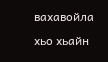вахавойла хьо хьайн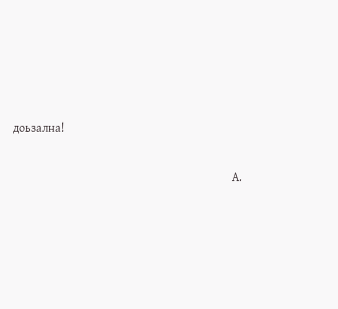доьзална!

                                                                         А.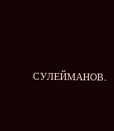СУЛЕЙМАНОВ.